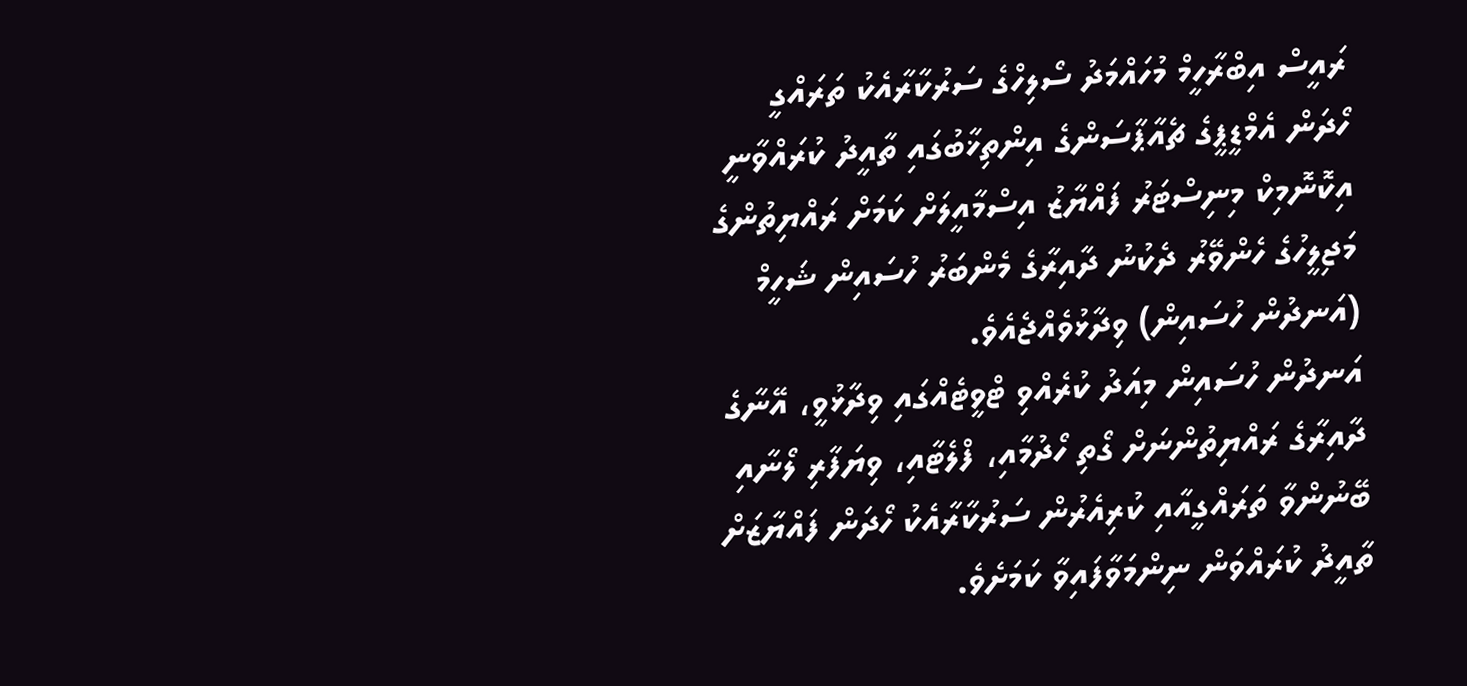ރައީސް އިބްރާހީމް މުހައްމަދު ސޯލިހްގެ ސަރުކާރާއެކު ތަރައްގީ ހޯދަން އެމްޑީޕީގެ ޗެއާޕާސަންގެ އިންތިޚާބުގައި ތާއީދު ކުރައްވާނީ އިކޮނޮމިކް މިނިސްޓަރު ފައްޔާޒު އިސްމާއީލަށް ކަމަށް ރައްޔިތުންގެ މަޖިލީހުގެ ހެންވޭރު ދެކުނު ދާއިރާގެ މެންބަރު ހުސައިން ޝަހީމް (އަނދުން ހުސައިން) ވިދާޅުވެއްޖެއެވެ.
އަނދުން ހުސައިން މިއަދު ކުރެއްވި ޓްވީޓެއްގައި ވިދާޅުވީ، އޭނާގެ ދާއިރާގެ ރައްޔިތުންނަށް ގޯތި ހޯދުމާއި، ފްލެޓާއި، ވިޔަފާރި ލޯނާއި ބޭނުންވާ ތަރައްގީއާއި ކުރިއެރުން ސަރުކާރާއެކު ހޯދަން ފައްޔާޒަށް ތާއީދު ކުރައްވަން ނިންމަވާފައިވާ ކަމަށެވެ.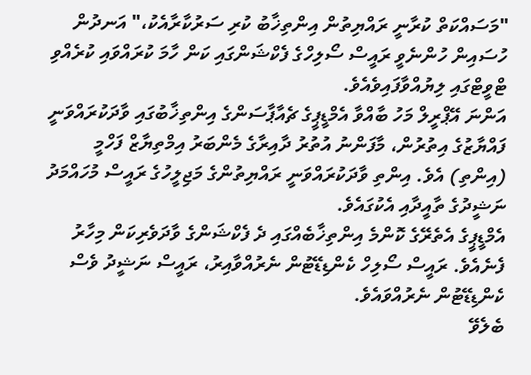"މަސައްކަތް ކުރާނީ ރައްޔިތުން އިންތިޚާބު ކުރި ސަރުކާރާއެކު،" އަނދުން ހުސައިން ހުންނެވީ ރައީސް ސޯލިހްގެ ފެކްޝަންގައި ކަން ހާމަ ކުރައްވައި ކުރެއްވި ޓްވީޓްގައި ލިޔުއްވާފައިވެއެވެ.
އަންނަ އޭޕްރީލް މަހު ބާއްވާ އެމްޑީޕީގެ ޗެއާޕާސަންގެ އިންތިޚާބުގައި ވާދަކުރައްވަނީ ފައްޔާޒުގެ އިތުރުން، މާފަންނު އުތުރު ދާއިރާގެ މެންބަރު އިމްތިޔާޒް ފަހްމީ (އިންތި) އެވެ. އިންތި ވާދަކުރައްވަނީ ރައްޔިތުންގެ މަޖިލީހުގެ ރައީސް މުހައްމަދު ނަޝީދުގެ ތާއީދާއި އެކުގައެވެ.
އެމްޑީޕީގެ އެތެރޭގެ ކޮންމެ އިންތިޚާބެއްގައި ދެ ފެކްޝަންގެ ވާދަވެރިކަން މިހާރު ފެނެއެވެ. ރައީސް ސޯލިހް ކެންޑިޑޭޓުން ނެރުއްވާއިރު، ރައީސް ނަޝީދު ވެސް ކެންޑިޑޭޓުން ނެރުއްވައެވެ.
ބެލެވޭ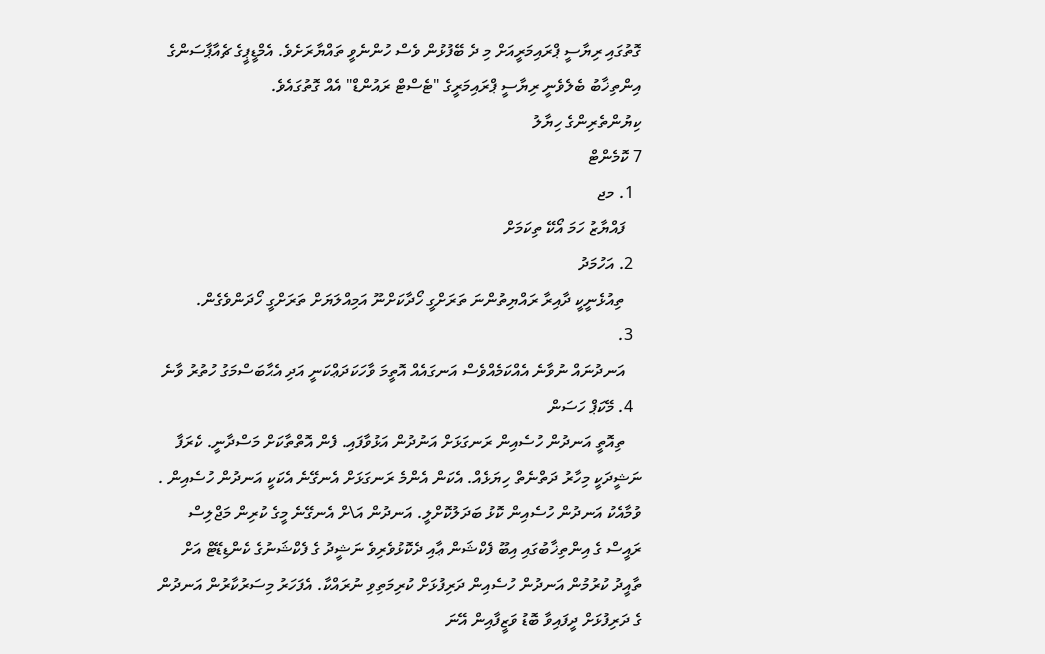ގޮތުގައި ރިޔާސީ ޕްރައިމަރީއަށް މި ދެ ބޭފުޅުން ވެސް ހުންނެވީ ތައްޔާރަށެވެ. އެމްޑީޕީގެ ޗެއާޕާސަންގެ އިންތިޚާބު ބެލެވެނީ ރިޔާސީ ޕްރައިމަރީގެ "ޓެސްޓް ރައުންޑް" އެއް ގޮތުގައެވެ.
ކިޔުންތެރިންގެ ހިޔާލު
7 ކޮމެންޓް
  1. މޖ
    ފައްޔާޒު ހަމަ އޯކޭ ތިކަމަށް
  2. އަހުމަދު
    ތިއުޅެނީކީ ދާއިރާ ރައްޔިތުންނަ ތަރަށްގީ ހޯދާކަށްނޫ އަމިއްލަޔަށް ތަރަށްގީ ހޯދަންވެގެން.
  3.
    އަނދުނައް ނުވާނެ އެއްކަމެއްވެސް އަނގައެއް އޮތީމަ ވާހަކަދަޢްކަނީ އަދި އެޙާބަސްމަގު ހުތުރު ވާނެ
  4. މޭކަޕް ހަސަން
    ތިއޮތީ އަނދުން ހުސެއިން ރަނގަޅަށް އަނުދުން އަޅުވާފައި. ފެން އޮތްތާކަށް މަސްދާނީ. ކެރަފާ ނަޝީދަކީ މިހާރު ދަތްނެތް ހިޔަޅެއް. އެކަން އެންމެ ރަނގަޅަށް އެނގޭނެ އެކަކީ އަނދުން ހުސެއިން . ވުމާއެކު އަނދުން ހުސެއިން ކޮޅު ބަދަލުކޮށްލީ. އަނދުން އަ\ށް އެނގޭނެ މީގެ ކުރިން މަޖްލިސް ރައީސް ގެ އިންތިޚާބުގައި އިބޫ ފެކްޝަން ޢާއި ދެކޮޅުވެރިވެ ނަޝީދު ގެ ފެކްޝަނުގެ ކެންޑިޑޭޓް އަށް ތާއީދު ކުރުމުން އަނދުން ހުސެއިން ދަރިފުޅަށް ކުރިމަތިވި ނުރައްކާ. އެފަހަރު މިސަރުކާރުން އަނދުން ގެ ދަރިފުޅަށް ދީފައިވާ ބޮޑު ވަޒީފާއިން އޭނަ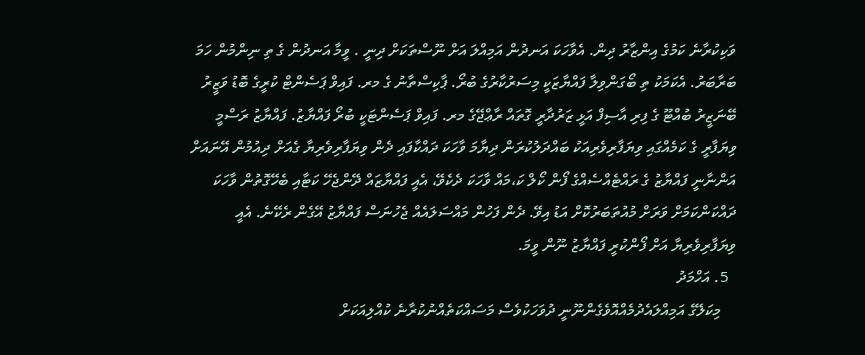ވަކިކުރާނެ ކަމުގެ އިންޒާރު ދިން. އެވާހަކަ އަނދުން އަމިއްލަ އަށް ނޫސްތަކަށް ދިނީ . ވީމާ އަނދުން ގެ ތި ނިންމުން ހަމަ ބަރާބަރު. އެކަމަކު ތި ބޯގަންވިލާ ފައްޔާޒަކީ މިސަރުކާރުގެ ބުރޯ. ޕާކިސްތާނު ގެ މރ. ފައިވް ޕަސެންޓް ކުރީގެ ބޮޑު ވަޒީރު ބޭނަޒީރު ބުއްޓޫ ގެ ފިރި އާސިފް އަޅީ ޒަރުދާރީ ގޮތައް ރާޢްޖޭގެ މރ. ފައިވް ޕަސެންޓަކީ ބުރޯ ފައްޔާޒު. ފައްޔާޒު ރަސްމީ ވިޔަފާރީ ގެ ކަމެއްގައި ވިޔަފާރިވެރިއަކު ބައްދަލުކުރަން ދިޔާމަ ވާހަކަ ދައްކާފައި ދެން ވިޔަފާރިވެރިޔާ ގެއަށް ދިއުމުން އޭނައަށް އަންނާނީ ފައްޔާޒު ގެ ރައްޓެއްސެއްގެ ފޯން ކޯލް ކަ،މައް ވާހަކަ ދެކެވޭ، އެއީ ފައްޔާޒައް ދޭންޖެހޭ ކަޓާއި ބެހޭގޮތުން ވާހަކަ ދައްކަންކަމަށް ވަރަށް މުއުތަބަރުކޮށް އަޑު އިވޭ. ދެން ފަހުން މައްސަލައެއް ޖެހުނަސް ފައްޔާޒު އޭގެން ރެކޭނެ. އެއީ ވިޔަފާރިވެރިޔާ އަށް ފޯންކުރީ ފައްޔާޒު ނޫން ވީމަ.
  5. އަހްމަދު
    މިކަލޭގެ އަމިއްލައެދުމެއްއޮވެގެންނޫނީ ދުވަހަކުވެސް މަސައްކަތެއްނުކުރާނެ ކުއްލިއަކަށް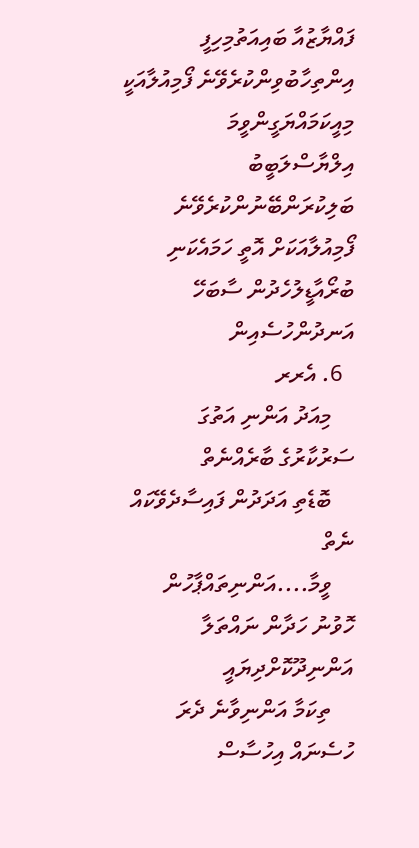ފައްޔާޒުއާ ބައިއަތުމިހިފީ އިންތިހާބުވިންކުރެވޭނެ ފޯމިއުލާއަކީ މިއީކަމައްޔަގީންވީމަ އިލްޔާސްލަބީބު ބަލިކުރަންބޭނުންކުރެވޭނެ ފޯމިއުލާއަކަށް އޮތީ ހަމައެކަނި ބުރޯއާޑީލުހެދުން ސާބަހޭ އަނދުންހުސެއިން
  6. އެރރ
    މިއަދު އަންނި އަތުގަ ސަރުކާރުގެ ބާރެއްނެތް
    ބޮޑެތި އަދަދުން ފައިސާދެވޭކައް ނެތް
    ވީމާ....އަންނިތައްޕާހުން ހޮވުނު ހަދާން ނައްތަލާ އަންނިދޫކޮށްދިޔައީ
    ތިކަމާ އަންނިވާނެ ދެރަ ހުސެނައް އިހުސާސް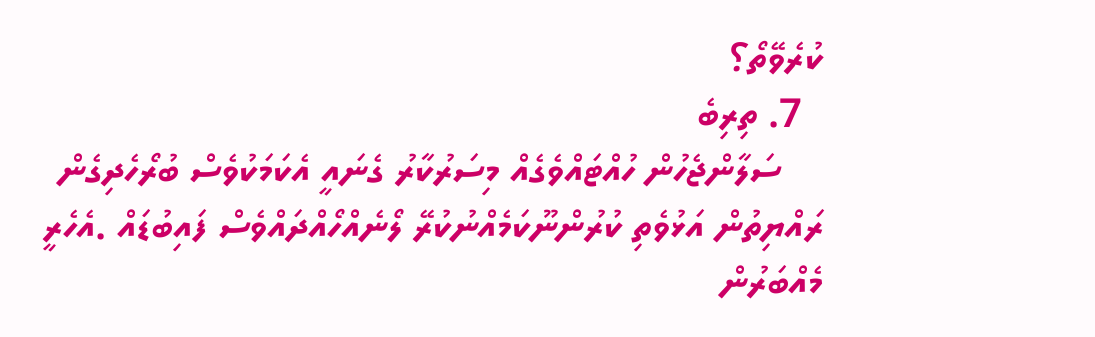ކުރެވޭތޯ؟
  7. ތިރިބެ
    ސަލާންޖެހުން ހުއްޓައްވެގެއް މިސަރުކާރު ގެނައީ އެކަމަކުވެސް ބުރޯހެދިގެން ރައްޔިތުން އަޅުވެތި ކުރުންނޫކަމެއްނުކުރޭ ލޯނެއްހޯއްދައްވެސް ފައިބުޑައް .އެހެރީ މެއްބަރުން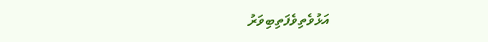އަޅުވެތިވެފަތިބިވަރު